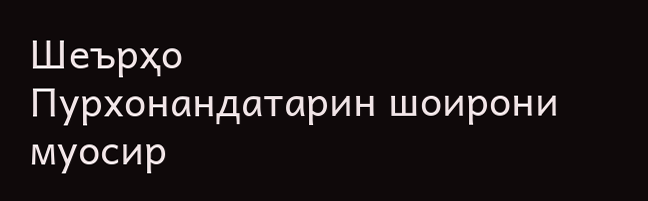Шеърҳо
Пурхонандатарин шоирони муосир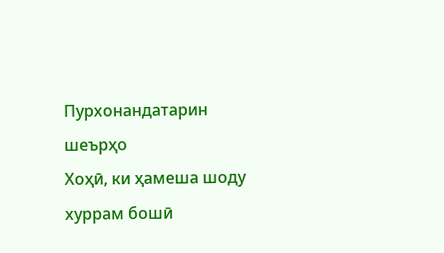Пурхонандатарин шеърҳо
Хоҳӣ, ки ҳамеша шоду хуррам бошӣ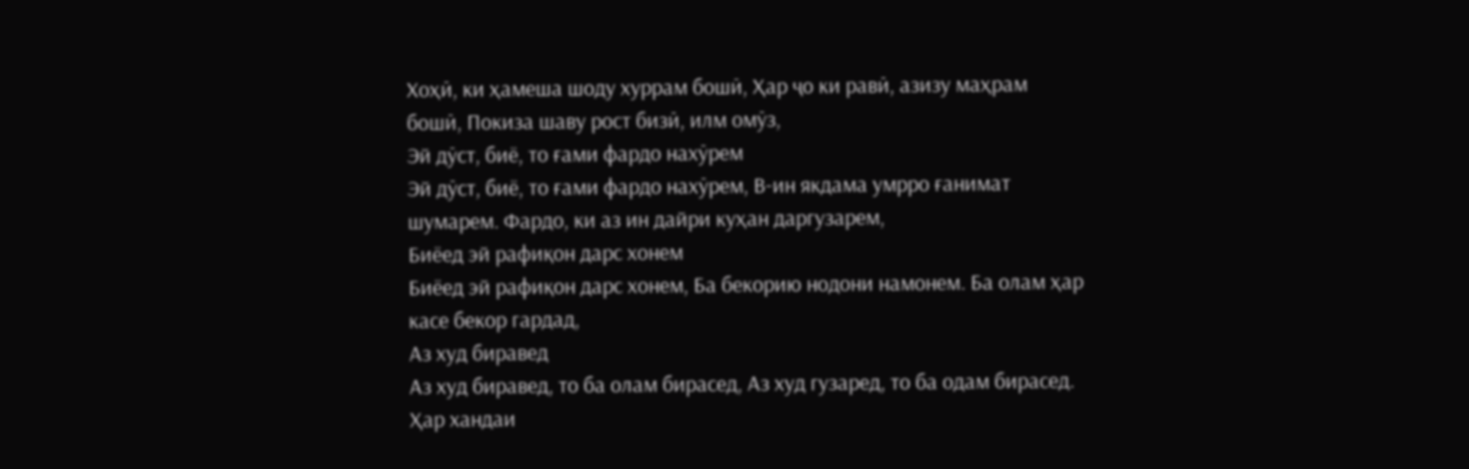Хоҳӣ, ки ҳамеша шоду хуррам бошӣ, Ҳар ҷо ки равӣ, азизу маҳрам бошӣ, Покиза шаву рост бизӣ, илм омӯз,
Эй дӯст, биё, то ғами фардо нахӯрем
Эй дӯст, биё, то ғами фардо нахӯрем, В-ин якдама умрро ғанимат шумарем. Фардо, ки аз ин дайри куҳан даргузарем,
Биёед эй рафиқон дарс хонем
Биёед эй рафиқон дарс хонем, Ба бекорию нодони намонем. Ба олам ҳар касе бекор гардад,
Аз худ биравед
Аз худ биравед, то ба олам бирасед, Аз худ гузаред, то ба одам бирасед. Ҳар хандаи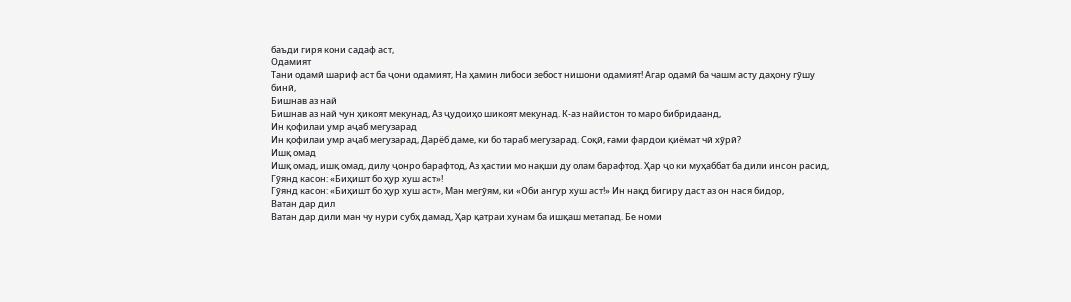баъди гиря кони садаф аст,
Одамият
Тани одамӣ шариф аст ба ҷони одамият, На ҳамин либоси зебост нишони одамият! Агар одамӣ ба чашм асту даҳону гӯшу бинӣ,
Бишнав аз най
Бишнав аз най чун ҳикоят мекунад, Аз ҷудоиҳо шикоят мекунад. К-аз найистон то маро бибридаанд,
Ин қофилаи умр аҷаб мегузарад
Ин қофилаи умр аҷаб мегузарад, Дарёб даме, ки бо тараб мегузарад. Соқӣ, ғами фардои қиёмат чӣ хӯрӣ?
Ишқ омад
Ишқ омад, ишқ омад, дилу ҷонро барафтод, Аз ҳастии мо нақши ду олам барафтод. Ҳар ҷо ки муҳаббат ба дили инсон расид,
Гӯянд касон: «Биҳишт бо ҳур хуш аст»!
Гӯянд касон: «Биҳишт бо ҳур хуш аст», Ман мегӯям, ки «Оби ангур хуш аст!» Ин нақд бигиру даст аз он нася бидор,
Ватан дар дил
Ватан дар дили ман чу нури субҳ дамад, Ҳар қатраи хунам ба ишқаш метапад. Бе номи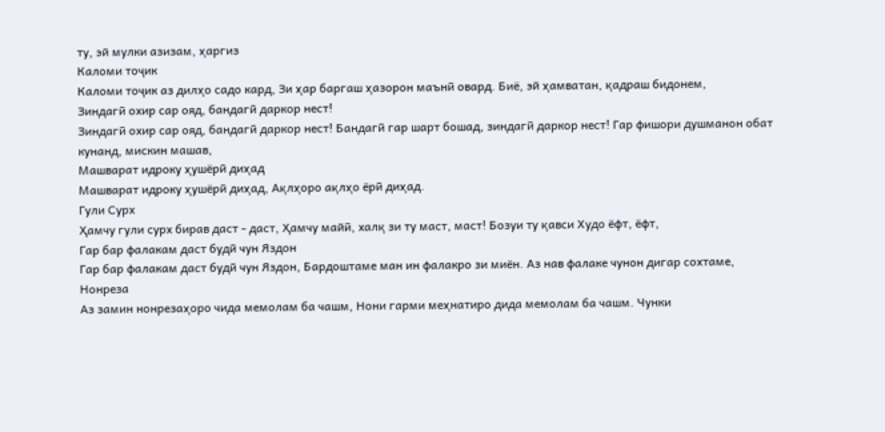ту, эй мулки азизам, ҳаргиз
Каломи тоҷик
Каломи тоҷик аз дилҳо садо кард, Зи ҳар баргаш ҳазорон маънӣ овард. Биё, эй ҳамватан, қадраш бидонем,
Зиндагӣ охир сар ояд, бандагӣ даркор нест!
Зиндагӣ охир сар ояд, бандагӣ даркор нест! Бандагӣ гар шарт бошад, зиндагӣ даркор нест! Гар фишори душманон обат кунанд, мискин машав,
Машварат идроку ҳушёрӣ диҳад
Машварат идроку ҳушёрӣ диҳад, Ақлҳоро ақлҳо ёрӣ диҳад.
Гули Сурх
Ҳамчу гули сурх бирав даст - даст, Ҳамчу майӣ, халқ зи ту маст, маст! Бозуи ту қавси Худо ёфт, ёфт,
Гар бар фалакам даст будӣ чун Яздон
Гар бар фалакам даст будӣ чун Яздон, Бардоштаме ман ин фалакро зи миён. Аз нав фалаке чунон дигар сохтаме,
Нонреза
Аз замин нонрезаҳоро чида мемолам ба чашм, Нони гарми меҳнатиро дида мемолам ба чашм. Чунки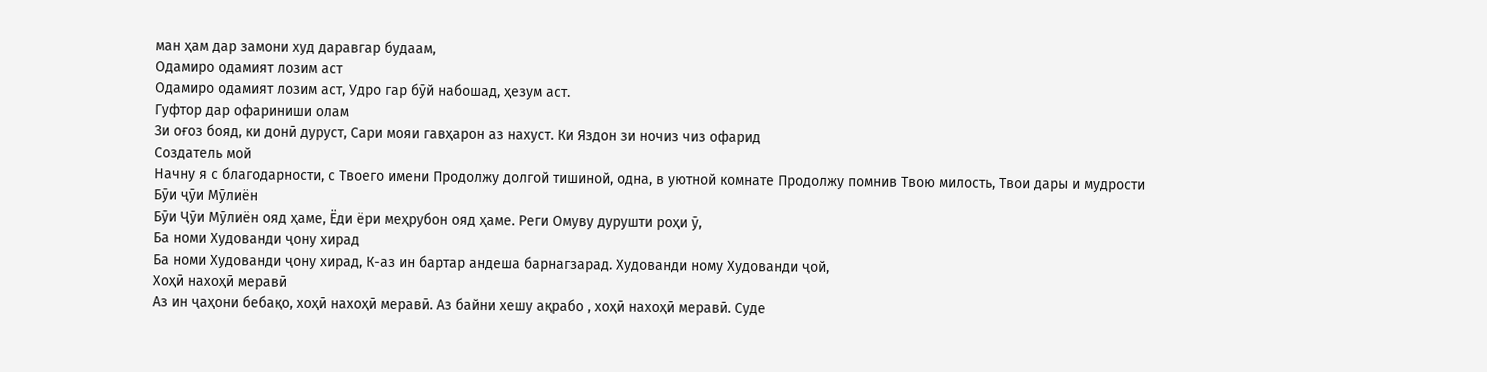ман ҳам дар замони худ даравгар будаам,
Одамиро одамият лозим аст
Одамиро одамият лозим аст, Удро гар бӯй набошад, ҳезум аст.
Гуфтор дар офариниши олам
Зи оғоз бояд, ки донӣ дуруст, Сари мояи гавҳарон аз нахуст. Ки Яздон зи ночиз чиз офарид
Создатель мой
Начну я с благодарности, с Твоего имени Продолжу долгой тишиной, одна, в уютной комнате Продолжу помнив Твою милость, Твои дары и мудрости
Бӯи ҷӯи Мӯлиён
Бӯи Ҷӯи Мӯлиён ояд ҳаме, Ёди ёри меҳрубон ояд ҳаме. Реги Омуву дурушти роҳи ӯ,
Ба номи Худованди ҷону хирад
Ба номи Худованди ҷону хирад, К-аз ин бартар андеша барнагзарад. Худованди ному Худованди ҷой,
Хоҳӣ нахоҳӣ меравӣ
Аз ин ҷаҳони бебақо, хоҳӣ нахоҳӣ меравӣ. Аз байни хешу ақрабо , хоҳӣ нахоҳӣ меравӣ. Суде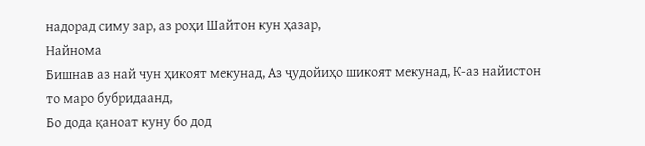надорад симу зар, аз роҳи Шайтон кун ҳазар,
Найнома
Бишнав аз най чун ҳикоят мекунад, Аз ҷудойиҳо шикоят мекунад, К-аз найистон то маро бубридаанд,
Бо дода қаноат куну бо дод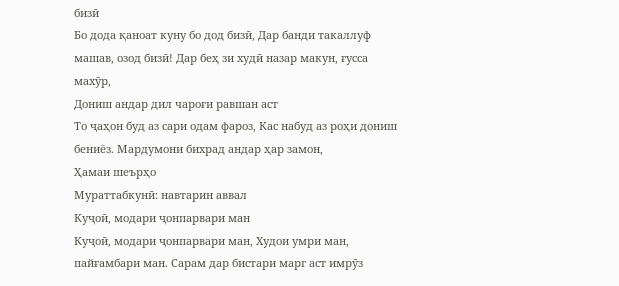бизӣ
Бо дода қаноат куну бо дод бизӣ, Дар банди такаллуф машав, озод бизӣ! Дар беҳ зи худӣ назар макун, ғусса махӯр,
Дониш андар дил чароғи равшан аст
То ҷаҳон буд аз сари одам фароз, Кас набуд аз роҳи дониш бениёз. Мардумони бихрад андар ҳар замон,
Ҳамаи шеърҳо
Мураттабкунӣ: навтарин аввал
Куҷоӣ, модари ҷонпарвари ман
Куҷоӣ, модари ҷонпарвари ман, Худои умри ман, пайғамбари ман. Сарам дар бистари марг аст имрӯз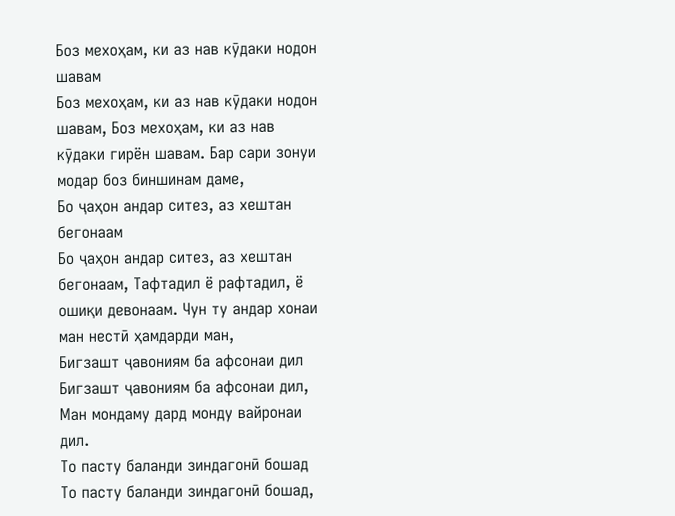Боз мехоҳам, ки аз нав кӯдаки нодон шавам
Боз мехоҳам, ки аз нав кӯдаки нодон шавам, Боз мехоҳам, ки аз нав кӯдаки гирён шавам. Бар сари зонуи модар боз биншинам даме,
Бо ҷаҳон андар ситез, аз хештан бегонаам
Бо ҷаҳон андар ситез, аз хештан бегонаам, Тафтадил ё рафтадил, ё ошиқи девонаам. Чун ту андар хонаи ман нестӣ ҳамдарди ман,
Бигзашт ҷавониям ба афсонаи дил
Бигзашт ҷавониям ба афсонаи дил, Ман мондаму дард монду вайронаи дил.
То пасту баланди зиндагонӣ бошад
То пасту баланди зиндагонӣ бошад,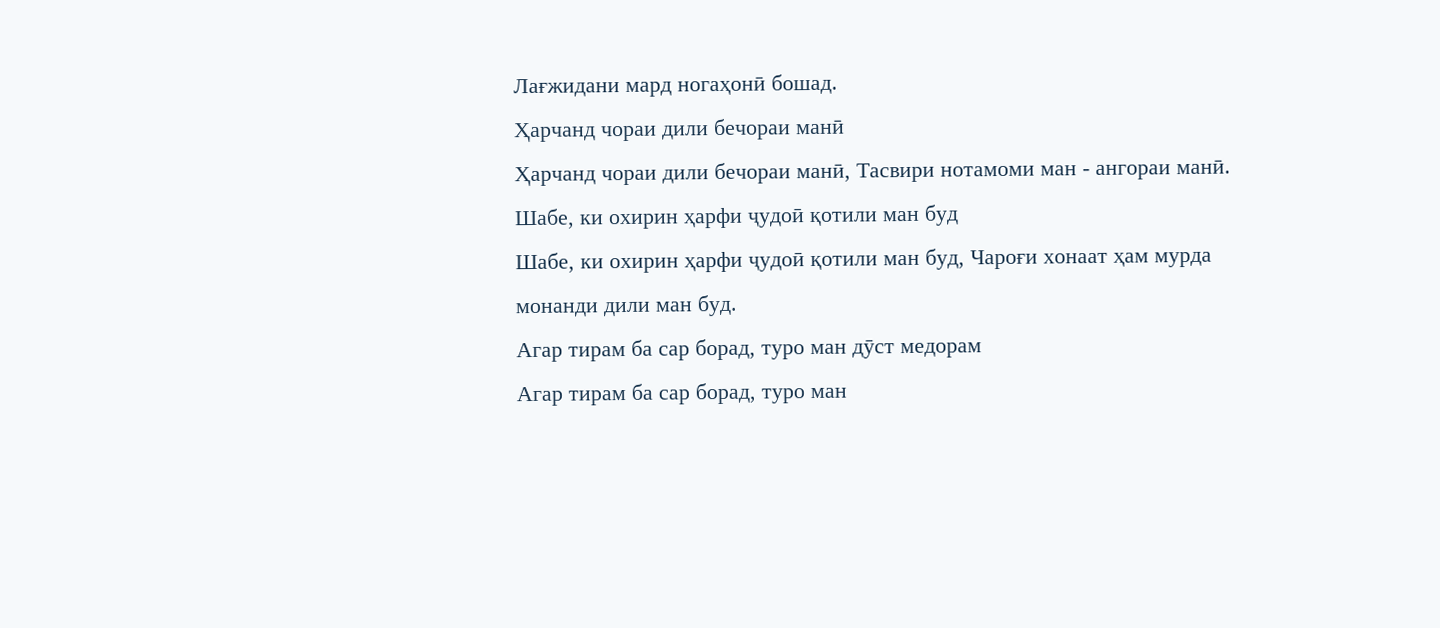Лағжидани мард ногаҳонӣ бошад.
Ҳарчанд чораи дили бечораи манӣ
Ҳарчанд чораи дили бечораи манӣ, Тасвири нотамоми ман - ангораи манӣ.
Шабе, ки охирин ҳарфи ҷудоӣ қотили ман буд
Шабе, ки охирин ҳарфи ҷудоӣ қотили ман буд, Чароғи хонаат ҳам мурда монанди дили ман буд.
Агар тирам ба сар борад, туро ман дӯст медорам
Агар тирам ба сар борад, туро ман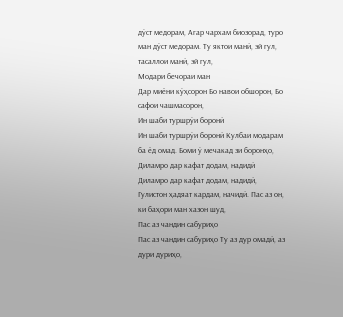дӯст медорам, Агар чархам биозорад, туро ман дӯст медорам. Ту яктои манӣ, эй гул, тасаллои манӣ, эй гул,
Модари бечораи ман
Дар миёни кӯҳсорон Бо навои обшорон, Бо сафои чашмасорон,
Ин шаби туршрӯи боронӣ
Ин шаби туршрӯи боронӣ Кулбаи модарам ба ёд омад. Боми ӯ мечакад зи боронҳо,
Диламро дар кафат додам, надидӣ
Диламро дар кафат додам, надидӣ, Гулистон ҳадяат кардам, начидӣ. Пас аз он, ки баҳори ман хазон шуд,
Пас аз чандин сабуриҳо
Пас аз чандин сабуриҳо Ту аз дур омадӣ, аз дури дуриҳо,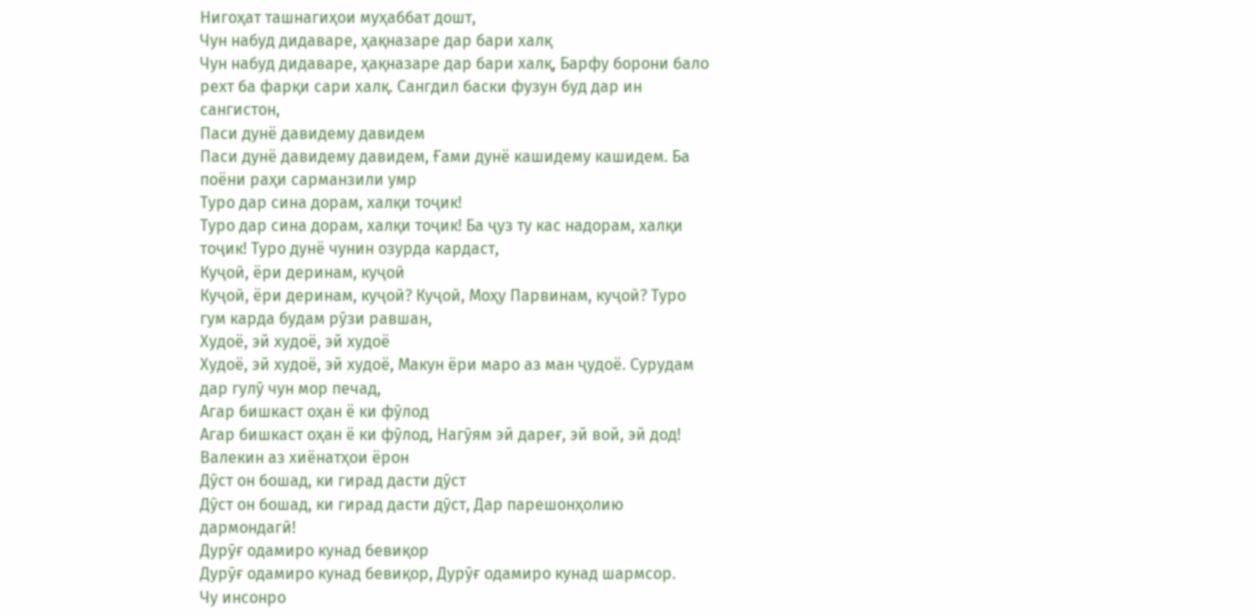Нигоҳат ташнагиҳои муҳаббат дошт,
Чун набуд дидаваре, ҳақназаре дар бари халқ
Чун набуд дидаваре, ҳақназаре дар бари халқ, Барфу борони бало рехт ба фарқи сари халқ. Сангдил баски фузун буд дар ин сангистон,
Паси дунё давидему давидем
Паси дунё давидему давидем, Ғами дунё кашидему кашидем. Ба поёни раҳи сарманзили умр
Туро дар сина дорам, халқи тоҷик!
Туро дар сина дорам, халқи тоҷик! Ба ҷуз ту кас надорам, халқи тоҷик! Туро дунё чунин озурда кардаст,
Куҷоӣ, ёри деринам, куҷоӣ
Куҷоӣ, ёри деринам, куҷоӣ? Куҷоӣ, Моҳу Парвинам, куҷоӣ? Туро гум карда будам рӯзи равшан,
Худоё, эй худоё, эй худоё
Худоё, эй худоё, эй худоё, Макун ёри маро аз ман ҷудоё. Сурудам дар гулӯ чун мор печад,
Агар бишкаст оҳан ё ки фӯлод
Агар бишкаст оҳан ё ки фӯлод, Нагӯям эй дареғ, эй вой, эй дод! Валекин аз хиёнатҳои ёрон
Дӯст он бошад, ки гирад дасти дӯст
Дӯст он бошад, ки гирад дасти дӯст, Дар парешонҳолию дармондагӣ!
Дурӯғ одамиро кунад бевиқор
Дурӯғ одамиро кунад бевиқор, Дурӯғ одамиро кунад шармсор.
Чу инсонро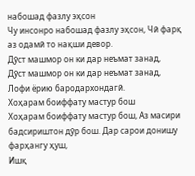набошад фазлу эҳсон
Чу инсонро набошад фазлу эҳсон, Чӣ фарқ аз одамӣ то нақши девор.
Дӯст машмор он ки дар неъмат занад,
Дӯст машмор он ки дар неъмат занад, Лофи ёрию бародархондагӣ.
Хоҳарам боиффату мастур бош
Хоҳарам боиффату мастур бош, Аз масири бадсириштон дӯр бош. Дар сарои донишу фарҳангу ҳуш,
Ишқ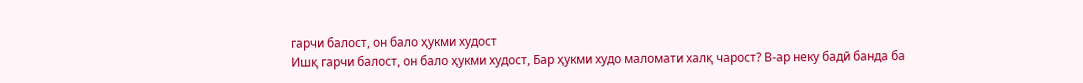гарчи балост, он бало ҳукми худост
Ишқ гарчи балост, он бало ҳукми худост, Бар ҳукми худо маломати халқ чарост? В-ар неку бадӣ банда ба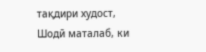тақдири худост,
Шодӣ маталаб, ки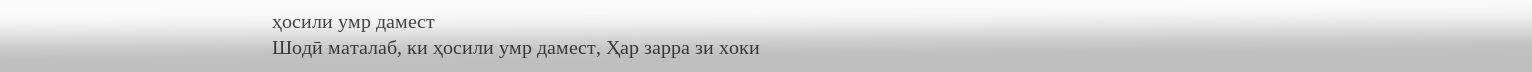ҳосили умр дамест
Шодӣ маталаб, ки ҳосили умр дамест, Ҳар зарра зи хоки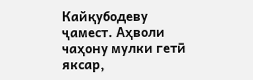Кайқубодеву ҷамест. Аҳволи чаҳону мулки гетӣ яксар,